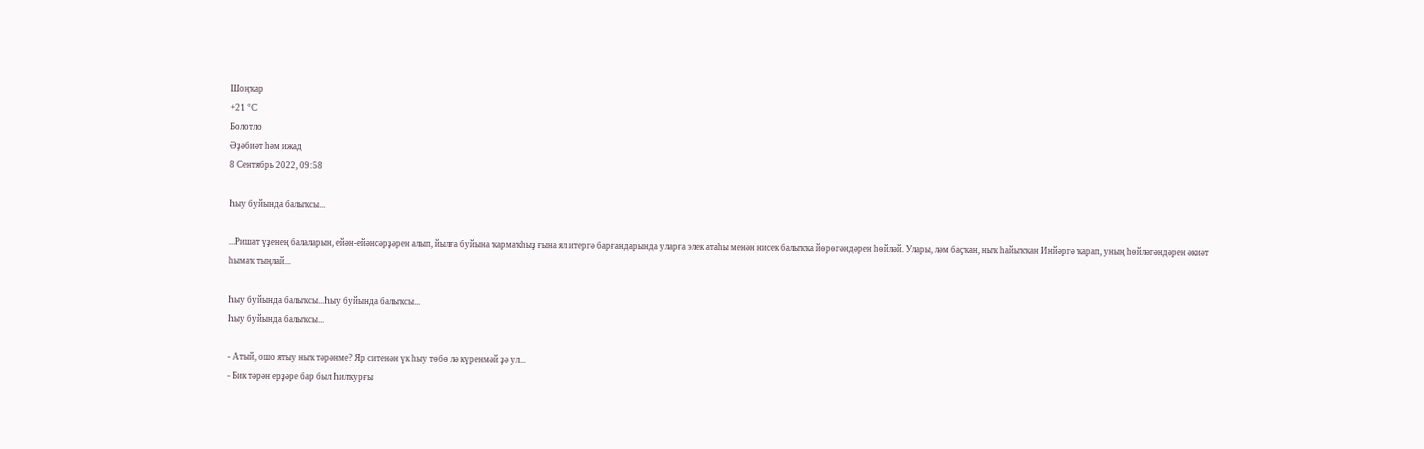Шоңҡар
+21 °С
Болотло
Әҙәбиәт һәм ижад
8 Сентябрь 2022, 09:58

Һыу буйында балыҡсы...

...Ришат үҙенең балаларын, ейән-ейәнсәрҙәрен алып, йылға буйына ҡармаҡһыҙ ғына ял итергә барғандарында уларға элек атаһы менән нисек балыҡҡа йөрөгәндәрен һөйләй. Улары, ләм баҫҡан, ныҡ һайыҡҡан Инйәргә ҡарап, уның һөйләгәндәрен әкиәт һымаҡ тыңлай...

Һыу буйында балыҡсы...Һыу буйында балыҡсы...
Һыу буйында балыҡсы...

- Атый, ошо ятыу ныҡ тәрәнме? Яр ситенән үк һыу төбө лә күренмәй ҙә ул...
- Бик тәрән ерҙәре бар был Һилҡурғы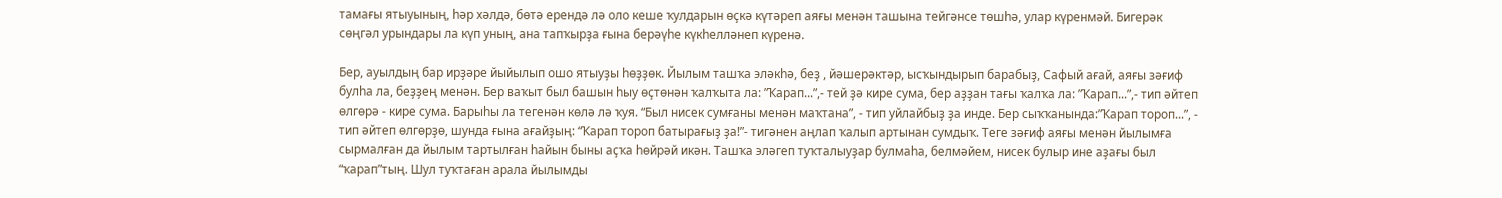тамағы ятыуының, һәр хәлдә, бөтә ерендә лә оло кеше ҡулдарын өҫкә күтәреп аяғы менән ташына тейгәнсе төшһә, улар күренмәй. Бигерәк сөңгәл урындары ла күп уның, ана тапҡырҙа ғына берәүһе күкһелләнеп күренә.

Бер, ауылдың бар ирҙәре йыйылып ошо ятыуҙы һөҙҙөк. Йылым ташҡа эләкһә, беҙ , йәшерәктәр, ысҡындырып барабыҙ, Сафый ағай, аяғы зәғиф булһа ла, беҙҙең менән. Бер ваҡыт был башын һыу өҫтөнән ҡалҡыта ла: ”Ҡарап...”,- тей ҙә кире сума, бер аҙҙан тағы ҡалҡа ла: ”Ҡарап...”,- тип әйтеп өлгөрә - кире сума. Барыһы ла тегенән көлә лә ҡуя. “Был нисек сумғаны менән маҡтана”, - тип уйлайбыҙ ҙа инде. Бер сыҡҡанында:”Ҡарап тороп...”, - тип әйтеп өлгөрҙө, шунда ғына ағайҙың: “Ҡарап тороп батырағыҙ ҙа!”- тигәнен аңлап ҡалып артынан сумдыҡ. Теге зәғиф аяғы менән йылымға сырмалған да йылым тартылған һайын быны аҫҡа һөйрәй икән. Ташҡа эләгеп туҡталыуҙар булмаһа, белмәйем, нисек булыр ине аҙағы был “ҡарап”тың. Шул туҡтаған арала йылымды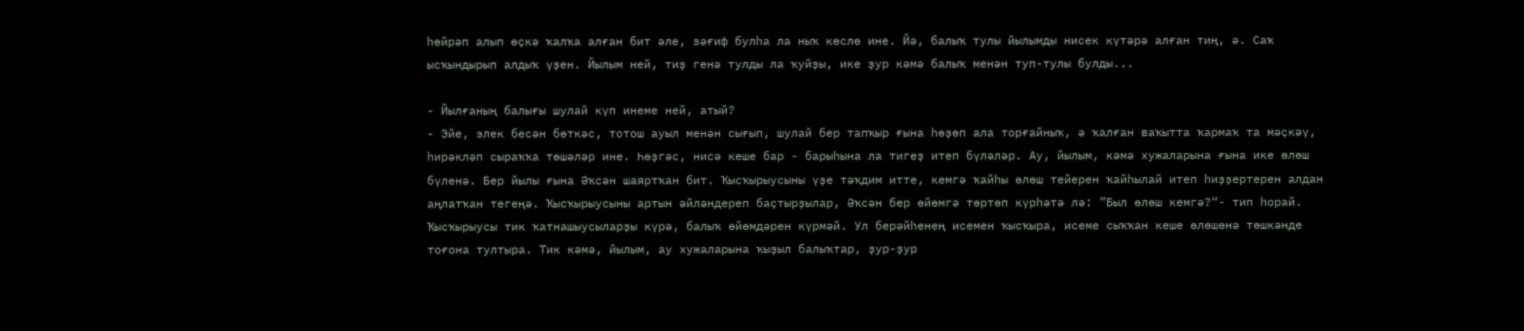һөйрәп алып өҫкә ҡалҡа алған бит әле, зәғиф булһа ла ныҡ көслө ине. Йә, балыҡ тулы йылымды нисек күтәрә алған тиң, ә. Саҡ ысҡындырып алдыҡ үҙен. Йылым ней, тиҙ генә тулды ла ҡуйҙы, ике ҙур кәмә балыҡ менән туп-тулы булды...

- Йылғаның балығы шулай күп инеме ней, атый?
- Эйе, элек бесән бөткәс, тотош ауыл менән сығып, шулай бер тапҡыр ғына һөҙөп ала торғайныҡ, ә ҡалған ваҡытта ҡармаҡ та мәҫкәү, һирәкләп сыраҡҡа төшәләр ине. Һөҙгәс, нисә кеше бар - барыһына ла тигеҙ итеп бүләләр. Ау, йылым, кәмә хужаларына ғына ике өлөш бүленә. Бер йылы ғына Әҡсән шаяртҡан бит. Ҡысҡырыусыны үҙе тәҡдим итте, кемгә ҡайһы өлөш тейерен ҡайһылай итеп һиҙҙертерен алдан аңлатҡан тегеңә. Ҡысҡырыусыны артын әйләндереп баҫтырҙылар, Әҡсән бер өйөмгә төртөп күрһәтә лә: ”Был өлөш кемгә?“- тип һорай. Ҡысҡырыусы тик ҡатнашыусыларҙы күрә, балыҡ өйөмдәрен күрмәй. Ул берәйһенең исемен ҡысҡыра, исеме сыҡҡан кеше өлөшөнә төшкәнде тоғона тултыра. Тик кәмә, йылым, ау хужаларына ҡыҙыл балыҡтар, ҙур-ҙур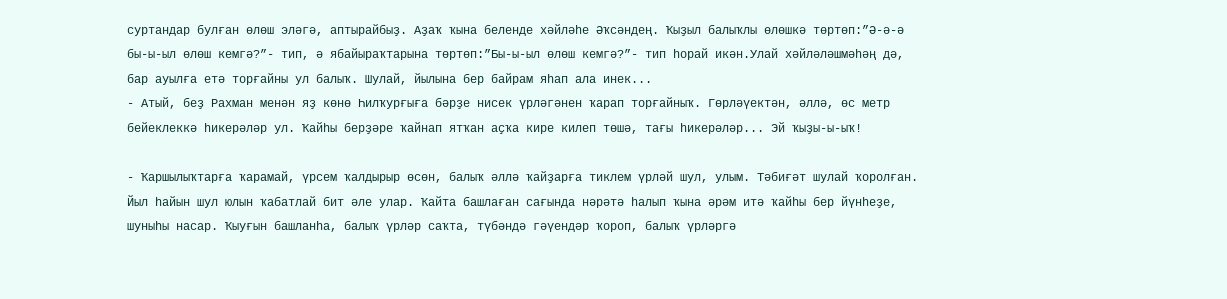суртандар булған өлөш эләгә, аптырайбыҙ. Аҙаҡ ҡына беленде хәйләһе Әҡсәндең. Ҡыҙыл балыҡлы өлөшкә төртөп:”Ә-ә-ә бы-ы-ыл өлөш кемгә?”- тип, ә ябайыраҡтарына төртөп:”Бы-ы-ыл өлөш кемгә?”- тип һорай икән.Улай хәйләләшмәһәң дә, бар ауылға етә торғайны ул балыҡ. Шулай, йылына бер байрам яһап ала инек...
- Атый, беҙ Рахман менән яҙ көнө Һилҡурғыға бәрҙе нисек үрләгәнен ҡарап торғайныҡ. Гөрләүектән, әллә, өс метр бейеклеккә һикерәләр ул. Ҡайһы берҙәре ҡайнап ятҡан аҫҡа кире килеп төшә, тағы һикерәләр... Эй ҡыҙы-ы-ыҡ!

- Ҡаршылыҡтарға ҡарамай, үрсем ҡалдырыр өсөн, балыҡ әллә ҡайҙарға тиклем үрләй шул, улым. Тәбиғәт шулай ҡоролған. Йыл һайын шул юлын ҡабатлай бит әле улар. Ҡайта башлаған сағында нәрәтә һалып ҡына әрәм итә ҡайһы бер йүнһеҙе, шуныһы насар. Ҡыуғын башланһа, балыҡ үрләр саҡта, түбәндә гәүендәр ҡороп, балыҡ үрләргә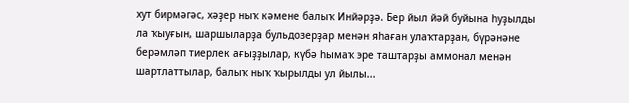хут бирмәгәс, хәҙер ныҡ кәмене балыҡ Инйәрҙә. Бер йыл йәй буйына һуҙылды ла ҡыуғын, шаршыларҙа бульдозерҙар менән яһаған улаҡтарҙан, бүрәнәне берәмләп тиерлек ағыҙҙылар, күбә һымаҡ эре таштарҙы аммонал менән шартлаттылар, балыҡ ныҡ ҡырылды ул йылы...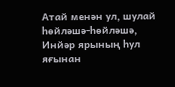Атай менән ул, шулай һөйләшә-һөйләшә, Инйәр ярының һул яғынан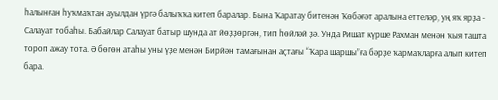һалынған һуҡмаҡтан ауылдан үргә балыҡҡа китеп баралар. Бына Ҡаратау битенән Ҡөбәғәт аралына еттеләр, уң яҡ ярҙа - Салауат тобаһы. Бабайлар Салауат батыр шунда ат йөҙҙөргән, тип һөйләй ҙә. Унда Ришат күрше Рахман менән ҡыя ташта тороп ажау тота. Ә бөгөн атаһы уны үҙе менән Бирйән тамағынан аҫтағы “Ҡара шаршы”ға бәрҙе ҡармаҡларға алып китеп бара.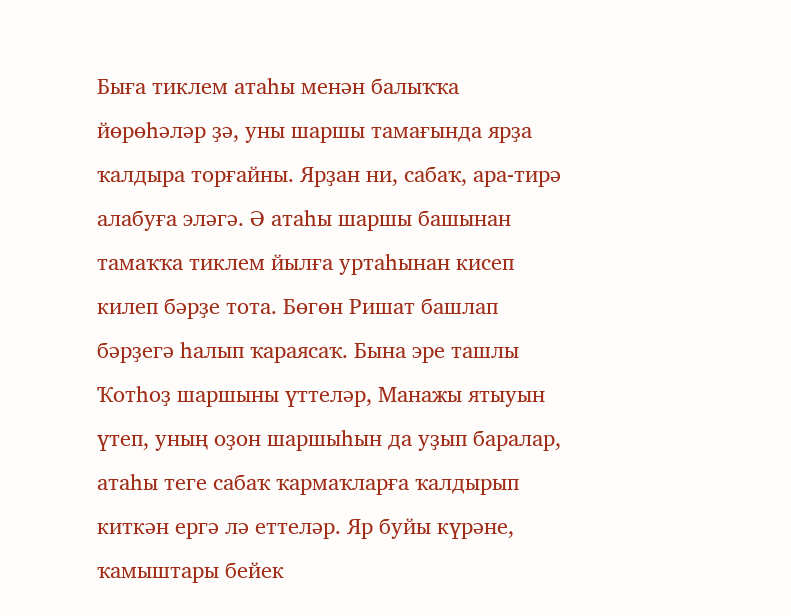Быға тиклем атаһы менән балыҡҡа йөрөһәләр ҙә, уны шаршы тамағында ярҙа ҡалдыра торғайны. Ярҙан ни, сабаҡ, ара-тирә алабуға эләгә. Ә атаһы шаршы башынан тамаҡҡа тиклем йылға уртаһынан кисеп килеп бәрҙе тота. Бөгөн Ришат башлап бәрҙегә һалып ҡараясаҡ. Бына эре ташлы Ҡотһоҙ шаршыны үттеләр, Манажы ятыуын үтеп, уның оҙон шаршыһын да уҙып баралар, атаһы теге сабаҡ ҡармаҡларға ҡалдырып киткән ергә лә еттеләр. Яр буйы күрәне, ҡамыштары бейек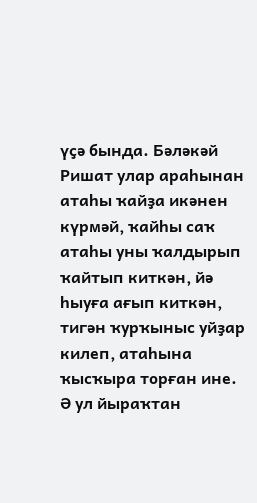үҫә бында. Бәләкәй Ришат улар араһынан атаһы ҡайҙа икәнен күрмәй, ҡайһы саҡ атаһы уны ҡалдырып ҡайтып киткән, йә һыуға ағып киткән, тигән ҡурҡыныс уйҙар килеп, атаһына ҡысҡыра торған ине. Ә ул йыраҡтан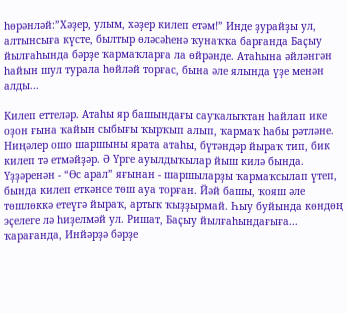һөрәнләй:”Хәҙер, улым, хәҙер килеп етәм!” Инде ҙурайҙы ул, алтынсыға күсте, былтыр өләсәһенә ҡунаҡҡа барғанда Баҫыу йылғаһында бәрҙе ҡармаҡларға ла өйрәнде. Атаһына әйләнгән һайын шул турала һөйләй торғас, бына әле ялында үҙе менән алды...

Килеп еттеләр. Атаһы яр башындағы сауҡалыҡтан һайлап ике оҙон ғына ҡайын сыбығы ҡырҡып алып, ҡармаҡ һабы рәтләне. Ниңәлер ошо шаршыны ярата атаһы, бүтәндәр йыраҡ тип, бик килеп тә етмәйҙәр. Ә Үрге ауылдыҡылар йыш килә бында. Үҙҙәренән - “Өс арал” яғынан - шаршыларҙы ҡармаҡсылап үтеп, бында килеп еткәнсе төш ауа торған. Йәй башы, ҡояш әле төшлөккә етеүгә йыраҡ, артыҡ ҡыҙҙырмай. Һыу буйында көндөң эҫелеге лә һиҙелмәй ул. Ришат, Баҫыу йылғаһындағыға... ҡарағанда, Инйәрҙә бәрҙе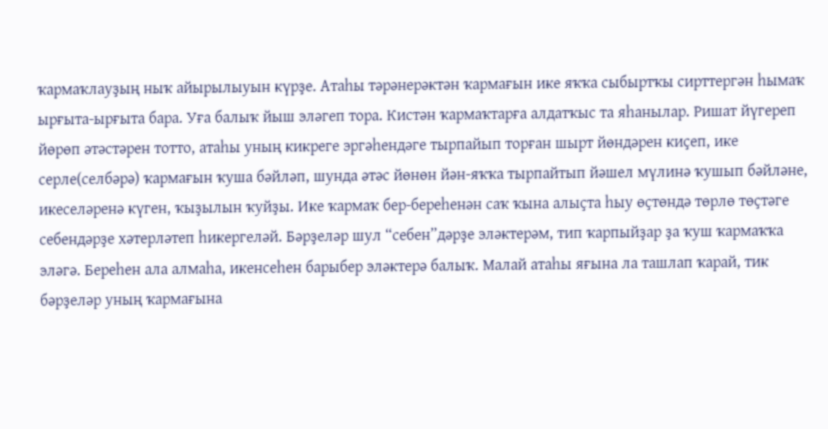ҡармаҡлауҙың ныҡ айырылыуын күрҙе. Атаһы тәрәнерәктән ҡармағын ике яҡҡа сыбыртҡы сирттергән һымаҡ ырғыта-ырғыта бара. Уға балыҡ йыш эләгеп тора. Кистән ҡармаҡтарға алдатҡыс та яһанылар. Ришат йүгереп йөрөп әтәстәрен тотто, атаһы уның кикреге эргәһендәге тырпайып торған шырт йөндәрен киҫеп, ике серле(селбәрә) ҡармағын ҡуша бәйләп, шунда әтәс йөнөн йән-яҡҡа тырпайтып йәшел мүлинә ҡушып бәйләне, икеселәренә күген, ҡыҙылын ҡуйҙы. Ике ҡармаҡ бер-береһенән саҡ ҡына алыҫта һыу өҫтөндә төрлө төҫтәге себендәрҙе хәтерләтеп һикергеләй. Бәрҙеләр шул “себен”дәрҙе эләктерәм, тип ҡарпыйҙар ҙа ҡуш ҡармаҡҡа эләгә. Береһен ала алмаһа, икенсеһен барыбер эләктерә балыҡ. Малай атаһы яғына ла ташлап ҡарай, тик бәрҙеләр уның ҡармағына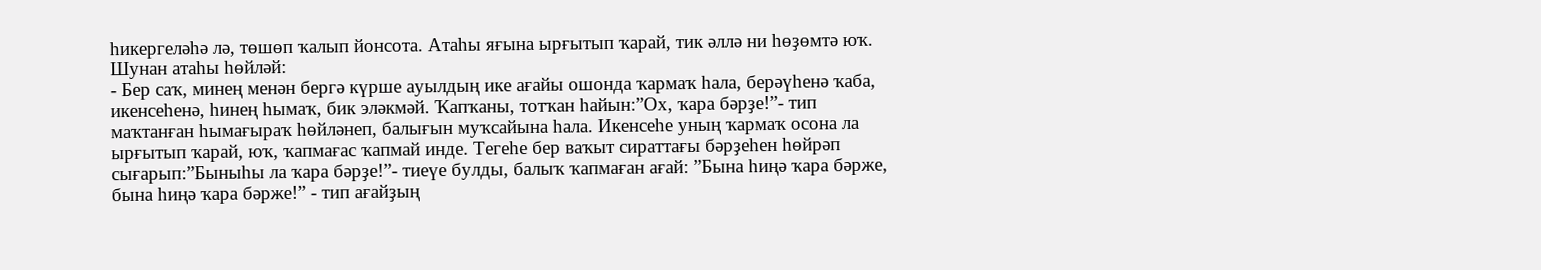һикергеләһә лә, төшөп ҡалып йонсота. Атаһы яғына ырғытып ҡарай, тик әллә ни һөҙөмтә юҡ. Шунан атаһы һөйләй:
- Бер саҡ, минең менән бергә күрше ауылдың ике ағайы ошонда ҡармаҡ һала, берәүһенә ҡаба, икенсеһенә, һинең һымаҡ, бик эләкмәй. Ҡапҡаны, тотҡан һайын:”Ох, ҡара бәрҙе!”- тип маҡтанған һымағыраҡ һөйләнеп, балығын муҡсайына һала. Икенсеһе уның ҡармаҡ осона ла ырғытып ҡарай, юҡ, ҡапмағас ҡапмай инде. Тегеһе бер ваҡыт сираттағы бәрҙеһен һөйрәп сығарып:”Быныһы ла ҡара бәрҙе!”- тиеүе булды, балыҡ ҡапмаған ағай: ”Бына һиңә ҡара бәрже, бына һиңә ҡара бәрже!” - тип ағайҙың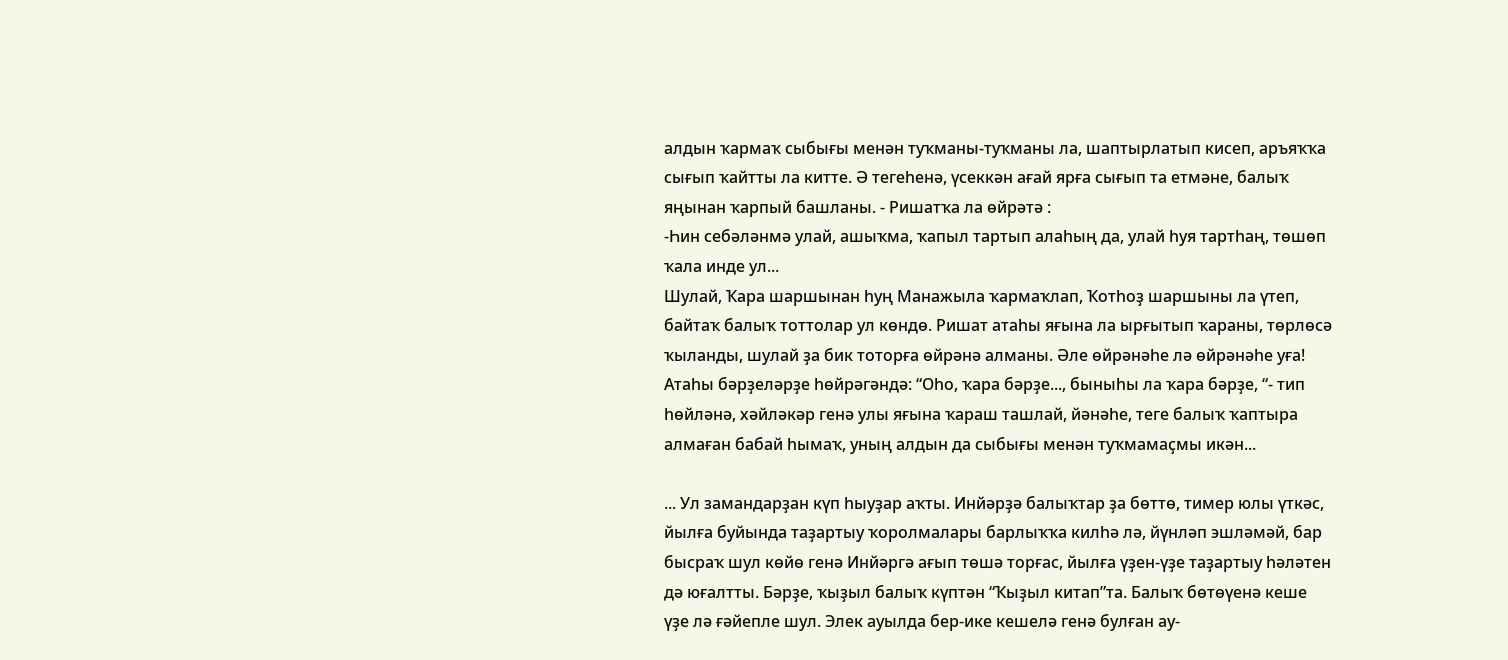алдын ҡармаҡ сыбығы менән туҡманы-туҡманы ла, шаптырлатып кисеп, аръяҡҡа сығып ҡайтты ла китте. Ә тегеһенә, үсеккән ағай ярға сығып та етмәне, балыҡ яңынан ҡарпый башланы. - Ришатҡа ла өйрәтә :
-Һин себәләнмә улай, ашыҡма, ҡапыл тартып алаһың да, улай һуя тартһаң, төшөп ҡала инде ул...
Шулай, Ҡара шаршынан һуң Манажыла ҡармаҡлап, Ҡотһоҙ шаршыны ла үтеп, байтаҡ балыҡ тоттолар ул көндө. Ришат атаһы яғына ла ырғытып ҡараны, төрлөсә ҡыланды, шулай ҙа бик тоторға өйрәнә алманы. Әле өйрәнәһе лә өйрәнәһе уға! Атаһы бәрҙеләрҙе һөйрәгәндә: “Оһо, ҡара бәрҙе..., быныһы ла ҡара бәрҙе, “- тип һөйләнә, хәйләкәр генә улы яғына ҡараш ташлай, йәнәһе, теге балыҡ ҡаптыра алмаған бабай һымаҡ, уның алдын да сыбығы менән туҡмамаҫмы икән...

... Ул замандарҙан күп һыуҙар аҡты. Инйәрҙә балыҡтар ҙа бөттө, тимер юлы үткәс, йылға буйында таҙартыу ҡоролмалары барлыҡҡа килһә лә, йүнләп эшләмәй, бар бысраҡ шул көйө генә Инйәргә ағып төшә торғас, йылға үҙен-үҙе таҙартыу һәләтен дә юғалтты. Бәрҙе, ҡыҙыл балыҡ күптән “Ҡыҙыл китап”та. Балыҡ бөтөүенә кеше үҙе лә ғәйепле шул. Элек ауылда бер-ике кешелә генә булған ау-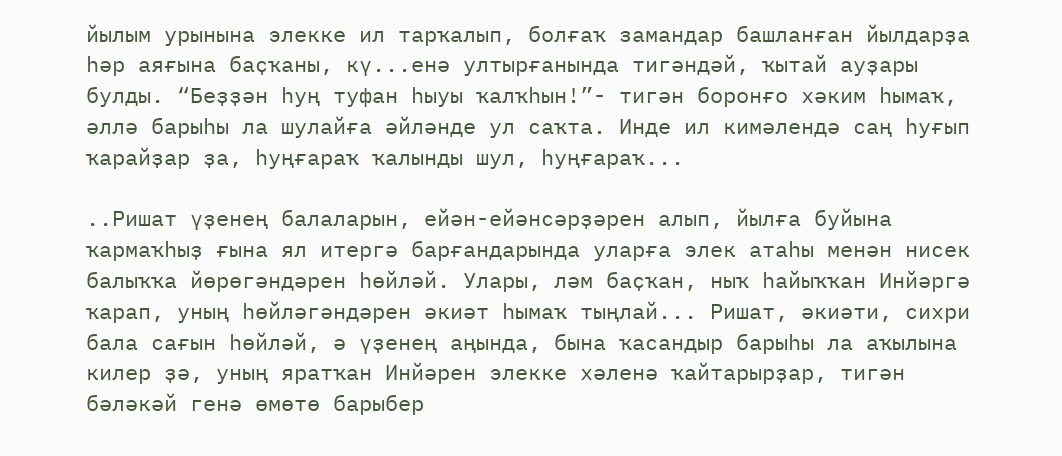йылым урынына элекке ил тарҡалып, болғаҡ замандар башланған йылдарҙа һәр аяғына баҫҡаны, кү...енә ултырғанында тигәндәй, ҡытай ауҙары булды. “Беҙҙән һуң туфан һыуы ҡалҡһын!”- тигән боронғо хәким һымаҡ, әллә барыһы ла шулайға әйләнде ул саҡта. Инде ил кимәлендә саң һуғып ҡарайҙар ҙа, һуңғараҡ ҡалынды шул, һуңғараҡ...

..Ришат үҙенең балаларын, ейән-ейәнсәрҙәрен алып, йылға буйына ҡармаҡһыҙ ғына ял итергә барғандарында уларға элек атаһы менән нисек балыҡҡа йөрөгәндәрен һөйләй. Улары, ләм баҫҡан, ныҡ һайыҡҡан Инйәргә ҡарап, уның һөйләгәндәрен әкиәт һымаҡ тыңлай... Ришат, әкиәти, сихри бала сағын һөйләй, ә үҙенең аңында, бына ҡасандыр барыһы ла аҡылына килер ҙә, уның яратҡан Инйәрен элекке хәленә ҡайтарырҙар, тигән бәләкәй генә өмөтө барыбер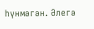һүнмәгән. Әлегә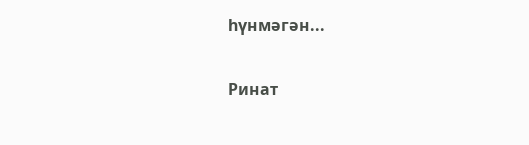һүнмәгән...

Ринат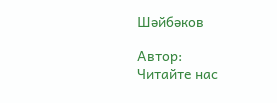Шәйбәков

Автор:
Читайте нас